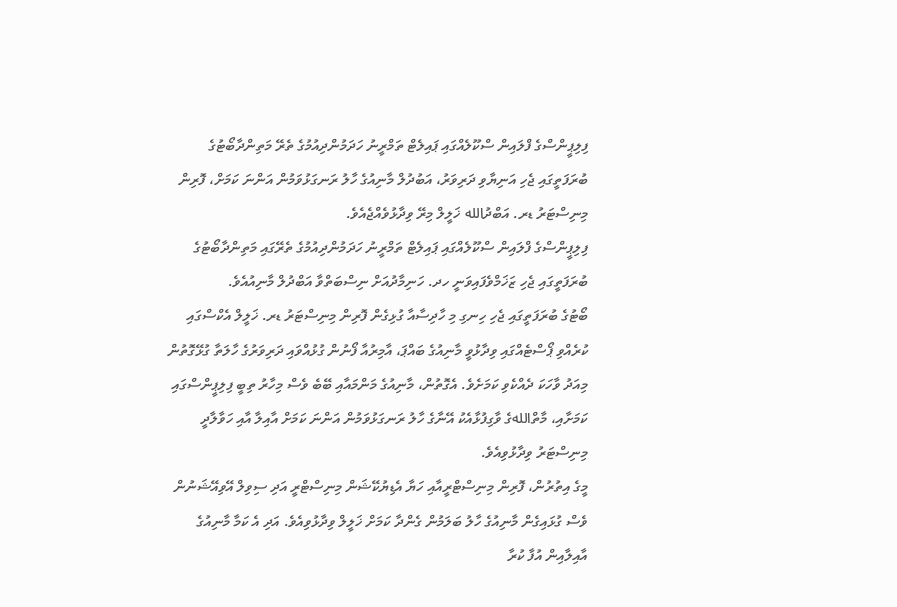ފިލިޕީންސްގެ ފްލައިން ސްކޫލެއްގައި ޕައިލެޓް ތަމްރީނު ހަދަމުންދިއުމުގެ ތެރޭ މަތިންދާބޯޓުގެ ބުރަފަތީގައި ޖެހި އަނިޔާވި ދަރިވަރު، އަބުދުލް މާނިއުގެ ހާލު ރަނގަޅުވަމުން އަންނަ ކަމަށް، ފޮރިން މިނިސްޓަރު ޑރ. އަބްދުالله ޚަލީލް މިރޭ ވިދާޅުވެއްޖެއެވެ.
ފިލިޕީންސްގެ ފްލައިން ސްކޫލެއްގައި ޕައިލެޓް ތަމްރީނު ހަދަމުންދިއުމުގެ ތެރޭގައި މަތިންދާބޯޓުގެ ބުރަފަތީގައި ޖެހި ޒަޚަމްވެފައިވަނީ ހދ. ހަނިމާދުއަށް ނިސްބަތްވާ އަބްދުލް މާނިއުއެވެ.
ބޯޓުގެ ބުރަފަތީގައި ޖެހި ހިނގި މި ހާދިސާއާ ގުޅިގެން ފޮރިން މިނިސްޓަރު ޑރ. ޚަލީލް އެކްސްގައި ކުރެއްވި ޕޯސްޓެއްގައި ވިދާޅުވީ މާނިއުގެ ބައްޕަ، އާމިރުއާ ފޯނުން ގުޅުއްވައި ދަރިވަރުގެ ހާލަތާ ގުޅޭގޮތުން މިއަދު ވާހަކަ ދެއްކެވި ކަމަށެވެ. އެގޮތުން، މާނިއުގެ މަންމައާއި ބޭބެ ވެސް މިހާރު ތިބީ ފިލިޕީންސްގައި ކަމަށާއި، މާތްاللهގެ ވާގިފުޅާއެކު އޭނާގެ ހާލު ރަނގަޅުވަމުން އަންނަ ކަމަށް އާއިލާ އާއި ހަވާލާދީ މިނިސްޓަރު ވިދާޅުވިއެވެ.
މީގެ އިތުރުން، ފޮރިން މިނިސްޓްރީއާއި ހަޔާ އެޑިޔުކޭޝަން މިނިސްޓްރީ އަދި ސިވިލް އޭވިއޭޝަނުން ވެސް ގުޅައިގެން މާނިއުގެ ހާލު ބަލަމުން ގެންދާ ކަމަށް ޚަލީލް ވިދާޅުވިއެވެ. އަދި އެ ކަމާ މާނިއުގެ އާއިލާއިން އުފާ ކުރާ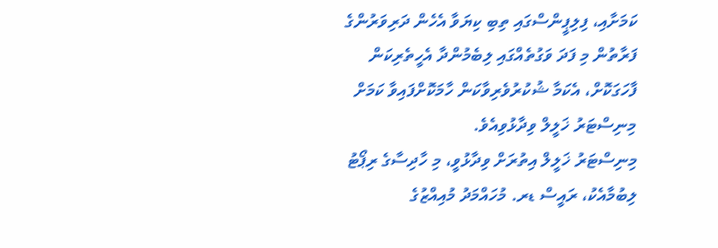ކަމަށާއި، ފިލިޕީންސްގައި ތިބި ކިޔަވާ އެހެން ދަރިވަރުންގެ ފަރާތުން މި ފަދަ ވަގުތެއްގައި ލިބެމުންދާ އެހީތެރިކަން ފާހަގަކޮށް، އެކަމާ ޝުކުރުވެރިވާކަން ހާމަކޮށްފައިވާ ކަމަށް މިނިސްޓަރު ޚަލީލް ވިދާޅުވިއެވެ.
މިނިސްޓަރު ޚަލީލް އިތުރަށް ވިދާޅުވީ، މި ހާދިސާގެ ރިޕޯޓު ލިބުމާއެކު، ރައީސް ޑރ. މުހައްމަދު މުއިއްޒުގެ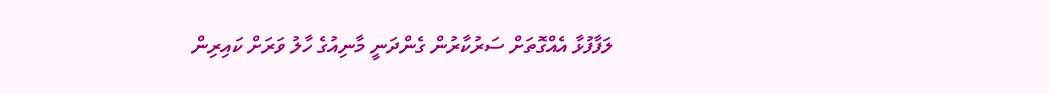ލަފާފުޅާ އެއްގޮތަށް ސަރުކާރުން ގެންދަނީ މާނިއުގެ ހާލު ވަރަށް ކައިރިން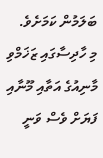ބަލަމުން ކަމަށެވެ.
މި ހާދިސާގައި ޒަޚަމްވި މާނިއުގެ އަތާއި މޫނާއި ފަޔަށް ވެސް ވަނީ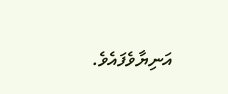އަނިޔާވެފައެވެ.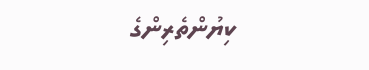ކިޔުންތެރިންގެ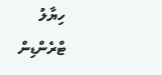ހިޔާލު
ޓްރެންޑިން